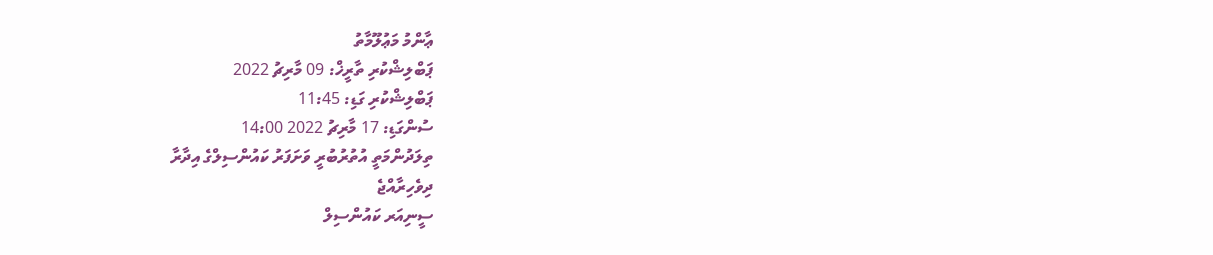ޢާންމު މަޢުލޫމާތު
ޕަބްލިޝްކުރި ތާރީޚް: 09 މާރިޗު 2022
ޕަބްލިޝްކުރި ގަޑި: 11:45
ސުންގަޑި: 17 މާރިޗު 2022 14:00
ތިލަދުންމަތީ އުތުރުބުރީ ވަށަފަރު ކައުންސިލްގެ އިދާރާ
ދިވެހިރާއްޖެ
ސީނިއަރ ކައުންސިލް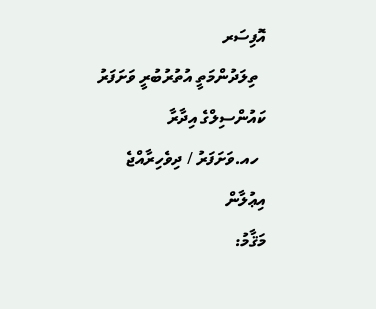އޮފިސަރ
  ތިލަދުންމަތީ އުތުރުބުރީ ވަށަފަރު ކައުންސިލްގެ އިދާރާ
  ހއ.ވަށަފަރު / ދިވެހިރާއްޖެ
އިޢުލާން
މަޤާމު: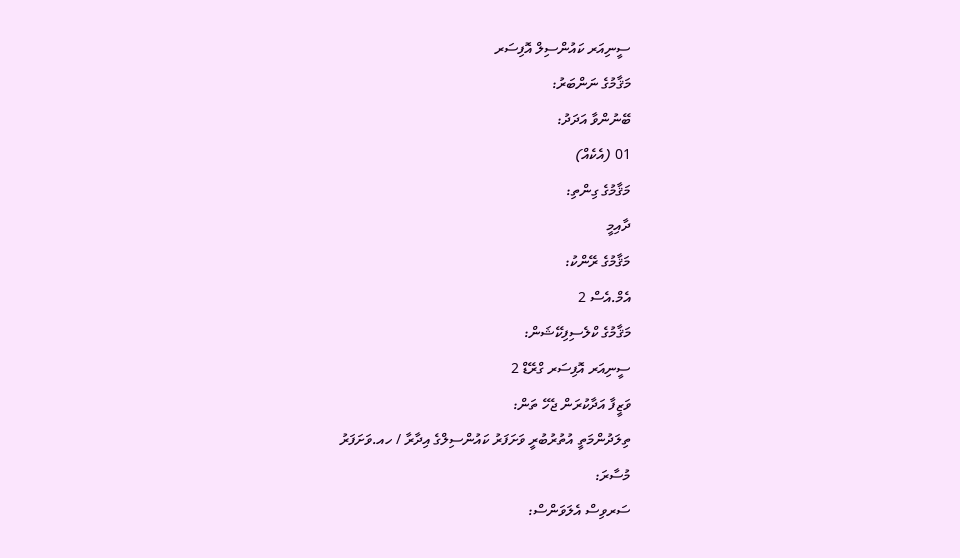ސީނިއަރ ކައުންސިލް އޮފިސަރ
މަޤާމުގެ ނަންބަރު:
ބޭނުންވާ އަދަދު:
01 (އެކެއް)
މަޤާމުގެ ގިންތި:
ދާއިމީ
މަޤާމުގެ ރޭންކު:
އެމް.އެސް 2
މަޤާމުގެ ކްލެސިފިކޭޝަން:
ސީނިއަރ އޮފިސަރ ގްރޭޑް 2
ވަޒީފާ އަދާކުރަން ޖެހޭ ތަން:
ތިލަދުންމަތީ އުތުރުބުރީ ވަށަފަރު ކައުންސިލްގެ އިދާރާ / ހއ.ވަށަފަރު
މުސާރަ:
ސަރވިސް އެލަވަންސް: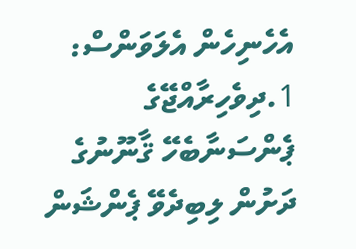އެހެނިހެން އެލަވަންސް:
1.ދިވެހިރާއްޖޭގެ ޕެންސަނާބެހޭ ޤާނޫނުގެ ދަށުން ލިބިދެވޭ ޕެންޝަން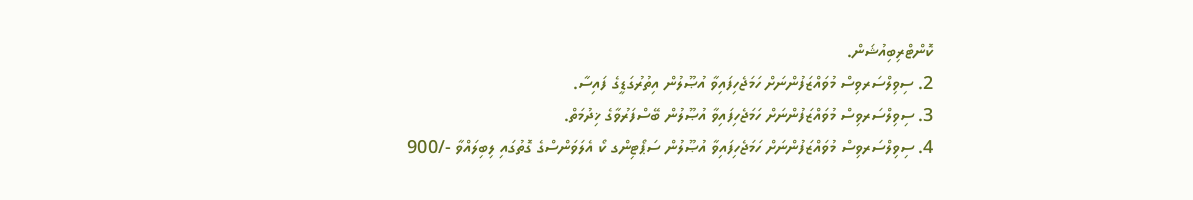ކޮންޓްރިބިއުޝަން.
2. ސިވިލްސަރވިސް މުވައްޒަފުންނަށް ހަމަޖެހިފައިވާ އުޞޫލުން އިތުރުގަޑީގެ ފައިސާ.
3. ސިވިލްސަރވިސް މުވައްޒަފުންނަށް ހަމަޖެހިފައިވާ އުޞޫލުން ބޭސްފަރުވާގެ ޚިދުމަތް.
4. ސިވިލްސަރވިސް މުވައްޒަފުންނަށް ހަމަޖެހިފައިވާ އުޞޫލުން ސަޕޯޓިންގ ކޯ އެލަވަންސްގެ ގޮތުގައި ލިބިލައްވާ -/900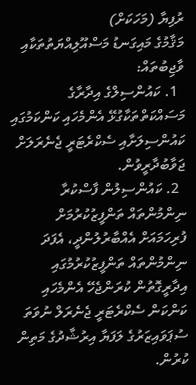ރުފިޔާ (މަހަކަށް)
މަޤާމުގެ މައިގަނޑު މަސްއޫލިއްޔަތުތަކާއި ވާޖިބުތައް:
  1. ކައުންސިލްގެ އިދާރާގެ މަސައްކަތްތަކާގުޅޭ އެންމެހައި ކަންކަމުގައި ކައުންސިލަށާއި ސެކްރެޓަރީ ޖެނެރަލަށް ޖަވާބުދާރީވުން.
  2. ކައުންސިލުން ފާސްކުރާ ނިންމުންތައް ތަންފީޒުކުރުމަށް ފުރިހަމައަށް އެއްބާރުލުންދީ، އެފަދަ ނިންމުންތައް ތަންފީޒުކުރުމުގައި އިދާރީގޮތުން ކުރަންޖެހޭ އެންމެހައި ކަންކަން ސެކްރެޓަރީ ޖެނެރަލް ނުވަތަ ސުޕަވައިޒަރުގެ ލަފަޔާ އިރުޝާދުގެ މަތިން ކުރުން.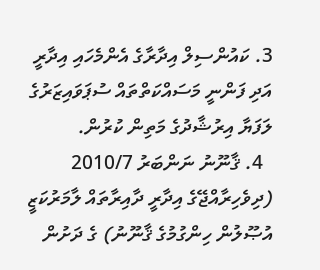3. ކައުންސިލް އިދާރާގެ އެންމެހައި އިދާރީ އަދި ފަންނީ މަސައްކަތްތައް ސުޕަވައިޒަރުގެ ލަފަޔާ އިރުޝާދުގެ މަތިން ކުރުން.
  4. ޤާނޫނު ނަންބަރު 2010/7 (ދިވެހިރާއްޖޭގެ އިދާރީ ދާއިރާތައް ލާމަރުކަޒީ އުޞޫލުން ހިންގުމުގެ ޤާނޫނު) ގެ ދަށުން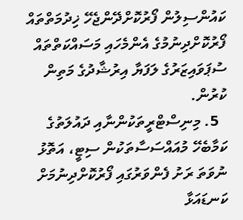ކައުންސިލުން ފޯރުކޮށްދޭންޖެހޭ ޚިދުމަތްތައް ފޯރުކޮށްދިނުމުގެ އެންމެހައި މަސައްކަތްތައް ސުޕަވައިޒަރުގެ ލަފަޔާ އިރުޝާދުގެ މަތިން ކުރުން.
  5. މިނިސްޓްރީތަކުންނާއި ދައުލަތުގެ ކަމާބެހޭ މުއައްސަސާތަކުން ސިޓީ، އަތޮޅު ނުވަތަ ރަށު ފެންވަރުގައި ފޯރުކޮށްދިނުމަށް ކަނޑައަޅާ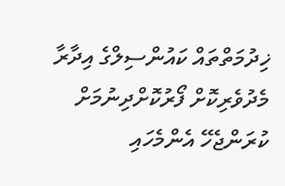ޚިދުމަތްތައް ކައުންސިލްގެ އިދާރާ މެދުވެރިކޮށް ފޯރުކޮށްދިނުމަށް ކުރަންޖެހޭ އެންމެހައި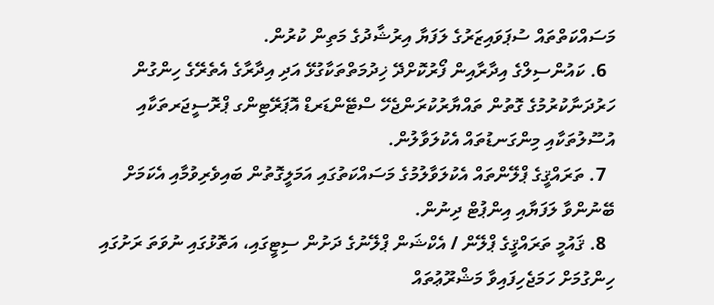މަސައްކަތްތައް ސުޕަވައިޒަރުގެ ލަފަޔާ އިރުޝާދުގެ މަތިން ކުރުން.
  6. ކައުންސިލްގެ އިދާރާއިން ފޯރުކޮށްދޭ ޚިދުމަތްތަކާގުޅޭ އަދި އިދާރާގެ އެތެރޭގެ ހިންގުން ހަރުދަނާކުރުމުގެ ގޮތުން ތައްޔާރުކުރަންޖެހޭ ސްޓޭންޑަރޑް އޮޕަރޭޓިންގ ޕްރޮސީޖަރތަކާއި އުސޫލުތަކާއި މިންގަނޑުތައް އެކުލަވާލުން.
  7. ތަރައްޤީގެ ޕްލޭންތައް އެކުލަވާލުމުގެ މަސައްކަތުގައި އަމަލީގޮތުން ބައިވެރިވުމާއި އެކަމަށް ބޭނުންވާ ލަފަޔާއި އިންޕުޓް ދިނުން.
  8. ޤައުމީ ތަރައްޤީގެ ޕްލޭން / އެކްޝަން ޕްލޭނުގެ ދަށުން ސިޓީގައި، އަތޮޅުގައި ނުވަތަ ރަށުގައި ހިންގުމަށް ހަމަޖެހިފައިވާ މަޝްރޫޢުތައް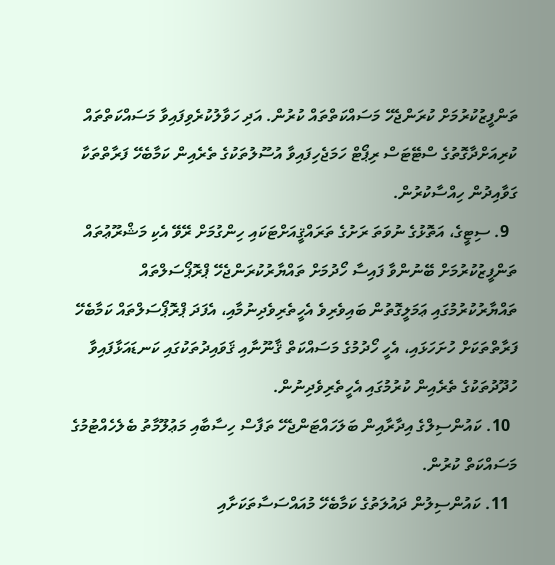ތަންފީޒުކުރުމަށް ކުރަންޖެހޭ މަސައްކަތްތައް ކުރުން. އަދި ހަވާލުކުރެވިފައިވާ މަސައްކަތްތައް ކުރިއަށްދާގޮތުގެ ސްޓޭޓަސް ރިޕޯޓް ހަމަޖެހިފައިވާ އުސޫލުތަކުގެ ތެރެއިން ކަމާބެހޭ ފަރާތްތަކާ ގަވާއިދުން ހިއްސާކުރުން.
  9. ސިޓީގެ، އަތޮޅުގެ ނުވަތަ ރަށުގެ ތަރައްޤީއަށްޓަކައި ހިންގުމަށް ރޭވޭ އެކި މަޝްރޫޢުތައް ތަންފީޒުކުރުމަށް ބޭނުންވާ ފައިސާ ހޯދުމަށް ތައްޔާރުކުރަންޖެހޭ ޕްރޮޕޯސަލްތައް ތައްޔާރުކުރުމުގައި ޢަމަލީގޮތުން ބައިވެރިވެ އެހީތެރިވެދިނުމާއި، އެފަދަ ޕްރޮޕޯސަލްތައް ކަމާބެހޭ ފަރާތްތަކަށް ހުށަހަޅައި، އެހީ ހޯދުމުގެ މަސައްކަތް ޤާނޫނާއި ޤަވައިދުތަކުގައި ކަނޑައަޅާފައިވާ ހުދޫދުތަކުގެ ތެރެއިން ކުރުމުގައި އެހީތެރިވެދިނުން.
  10. ކައުންސިލްގެ އިދާރާއިން ބަލަހައްޓަންޖެހޭ ތަފާސް ހިސާބާއި މަޢުލޫމާތު ބެލެހެއްޓުމުގެ މަސައްކަތް ކުރުން.
  11. ކައުންސިލުން ދައުލަތުގެ ކަމާބެހޭ މުއައްސަސާތަކަށާއި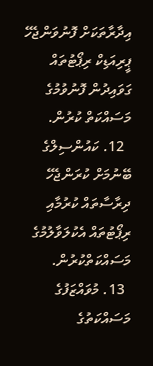އިދާރާތަކަށް ފޮނުވަންޖެހޭ ޕީރިއަޑިކް ރިޕޯޓުތައް ގަވައިދުން ފޮނުވުމުގެ މަސައްކަތް ކުރުން.
  12. ކައުންސިލްގެ ބޭނުމަށް ކުރަންޖެހޭ ދިރާސާތައް ކުރުމާއި ރިޕޯޓުތައް އެކުލަވާލުމުގެ މަސައްކަތްކުރުން.
  13. މުވައްޒަފުގެ މަސައްކަތުގެ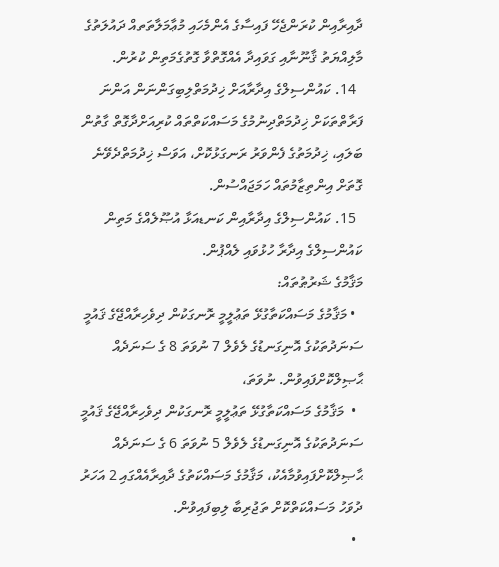ދާއިރާއިން ކުރަންޖެހޭ ފައިސާގެ އެންމެހައި މުޢާމަލާތަތއް ދައުލަތުގެ މާލިއްޔަތު ޤާނޫނާއި ގަވައިދާ އެއްގޮތްވާ ގޮތުގެމަތިން ކުރުން.
  14. ކައުންސިލްގެ އިދާރާއަށް ޚިދުމަތްލިބިގަންނަން އަންނަ ފަރާތްތަކަށް ޚިދުމަތްދިނުމުގެ މަސައްކަތްތައް ކުރިއަށްދާގޮތް ގާތުން ބަލައި، ޚިދުމަތުގެ ފެންވަރު ރަނގަޅުކޮށް، އަވަސް ޚިދުމަތްދެވޭނެ ގޮތަށް އިންތިޒާމުތައް ހަމަޖައްސުން.
  15. ކައުންސިލްގެ އިދާރާއިން ކަނޑއަޅާ އުޞޫލެއްގެ މަތިން ކައުންސިލްގެ އިދާރާ ހުޅުވައި ލެއްޕުން.
މަޤާމުގެ ޝަރުޠުތައް:
  • މަޤާމުގެ މަސައްކަތާގުޅޭ ތަޢުލީމީ ރޮނގަކުން ދިވެހިރާއްޖޭގެ ޤައުމީ ސަނަދުތަކުގެ އޮނިގަނޑުގެ ލެވެލް 7 ނުވަތަ 8 ގެ ސަނަދެއް ޙާޞިލްކޮށްފައިވުން. ނުވަތަ،
  •  މަޤާމުގެ މަސައްކަތާގުޅޭ ތަޢުލީމީ ރޮނގަކުން ދިވެހިރާއްޖޭގެ ޤައުމީ ސަނަދުތަކުގެ އޮނިގަނޑުގެ ލެވެލް 5 ނުވަތަ 6 ގެ ސަނަދެއް ޙާޞިލްކޮށްފައިވުމާއެކު، މަޤާމުގެ މަސައްކަތުގެ ދާއިރާއެއްގައި 2 އަހަރު ދުވަހު މަސައްކަތްކޮށް ތަޖުރިބާ ލިބިފައިވުން.
  •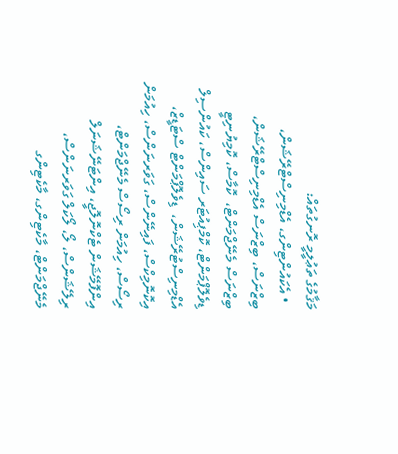މަޤާމުގެ ތަޢުލީމީ ރޮނގުތައް:
  • އެކައުންޓިންގ، އެޑްމިނިސްޓްރޭޝަން، ބިޒްނަސް، ބިޒްނަސް އެޑްމިނިސްޓްރޭޝަން، ބިޒްނަސް މެނޭޖްމަންޓް،  ކޮމާސް، ކޮމިޔުނިޓީ ޑިވެލޮޕްމަންޓް، ކޮމްޕިއުޓަރ ސައިންސް، ކައުންސިލް އެޑްމިނިސްޓުރޭޝަން،  ޑިވެލޮޕްމަންޓް ސްޓަޑީޒް، އިކޮނޮމިކްސް، ފައިނޭންސް، ގަވަރނަންސް، ހިއުމަން ރިސޯސް، ހިއުމަން ރިސޯސް މެނޭޖްމަންޓް، އިންފޮމޭޝަން ޓެކްނޮލޮޖީ، އިންޓަނޭޝަނަލް ރިލޭޝަންސް، ލޯ، ލޯކަލް ގަވަރނަންސް، މެނޭޖްމަންޓް، މާކެޓިންގ، މާކެޓިންގ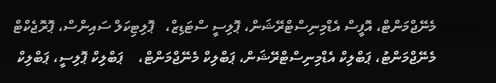މެނޭޖްމަންޓް، އޮފީސް އެޑްމިނިސްޓްރޭޝަން، ޕޮލިސީ ސްޓަޑިޒް،   ޕޮލިޓިކަލް ސައިންސް، ޕޮރޮޖެކްޓް މެނޭޖްމަންޓު، ޕަބްލިކް އެޑްމިނިސްޓްރޭޝަން، ޕަބްލިކް މެނޭޖްމަންޓް،    ޕަބްލިކް ޕޮލިސީ، ޕަބްލިކް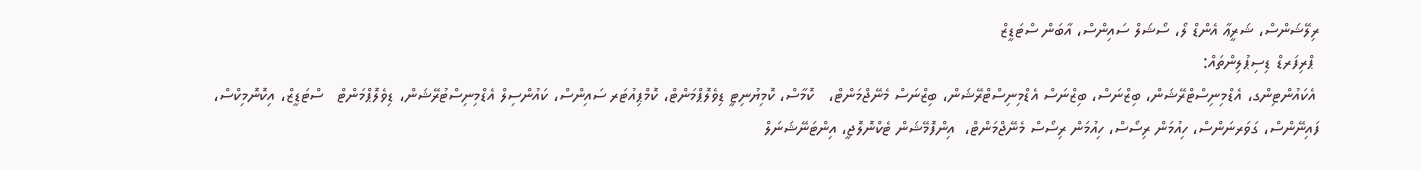ރިލޭޝަންސް، ޝަރީޢާ އެންޑް ލޯ، ސޯޝަލް ސައިންސް، އާބަން ސްޓަޑީޒް
 ޕްރިފަރޑް ޑިސިޕުލިންތައް:
 އެކައުންޓިންގ، އެޑްމިނިސްޓްރޭޝަން، ބިޒްނަސް، ބިޒްނަސް އެޑްމިނިސްޓްރޭޝަން، ބިޒްނަސް މެނޭޖްމަންޓް،   ކޮމާސް، ކޮމިޔުނިޓީ ޑިވެލޮޕްމަންޓް، ކޮމްޕިއުޓަރ ސައިންސް، ކައުންސިލް އެޑްމިނިސްޓުރޭޝަން، ޑިވެލޮޕްމަންޓް   ސްޓަޑީޒް، އިކޮނޮމިކްސް، ފައިނޭންސް، ގަވަރނަންސް، ހިއުމަން ރިސޯސް، ހިއުމަން ރިސޯސް މެނޭޖްމަންޓް،  އިންފޮމޭޝަން ޓެކްނޮލޮޖީ، އިންޓަނޭޝަނަލް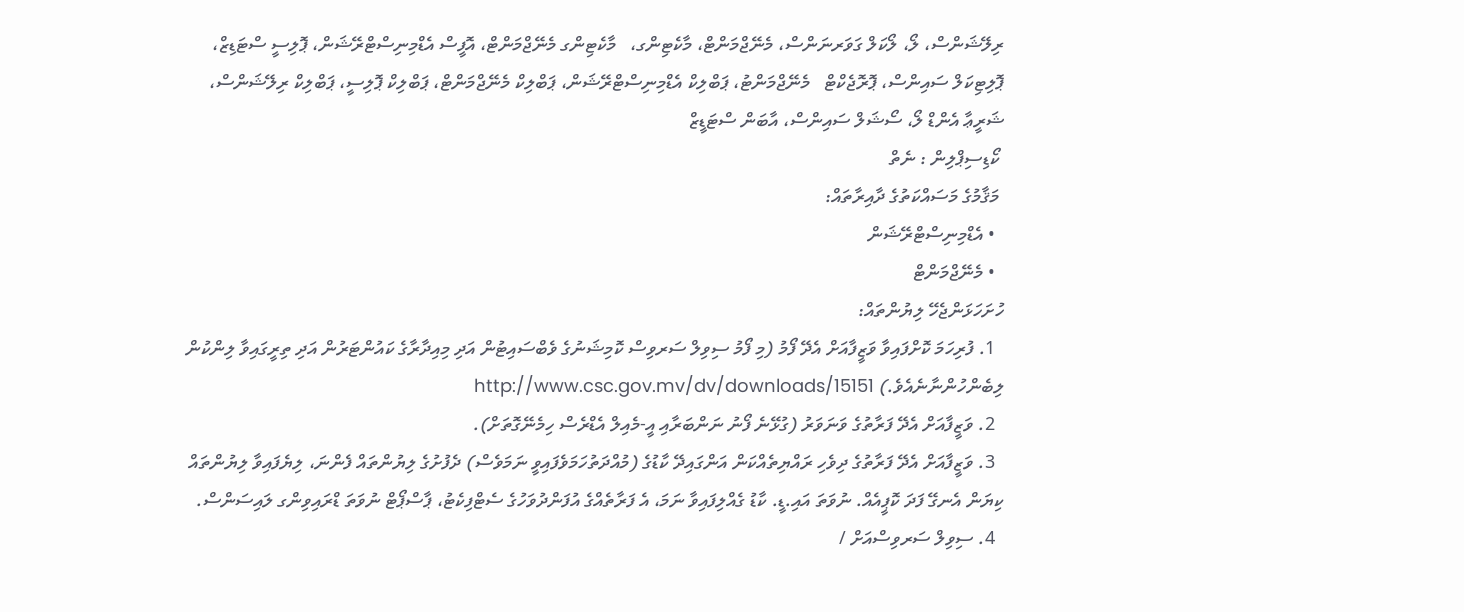ރިލޭޝަންސް، ލޯ، ލޯކަލް ގަވަރނަންސް، މެނޭޖްމަންޓް، މާކެޓިންގ،   މާކެޓިންގ މެނޭޖްމަންޓް، އޮފީސް އެޑްމިނިސްޓްރޭޝަން، ޕޮލިސީ ސްޓަޑިޒް، ޕޮލިޓިކަލް ސައިންސް، ޕޮރޮޖެކްޓް   މެނޭޖްމަންޓު، ޕަބްލިކް އެޑްމިނިސްޓްރޭޝަން، ޕަބްލިކް މެނޭޖްމަންޓް، ޕަބްލިކް ޕޮލިސީ، ޕަބްލިކް ރިލޭޝަންސް،   ޝަރީޢާ އެންޑް ލޯ، ސޯޝަލް ސައިންސް، އާބަން ސްޓަޑީޒް
 ކޯޑިސިޕްލިން : ނެތް
 މަޤާމުގެ މަސައްކަތުގެ ދާއިރާތައް:
  • އެޑްމިނިސްޓްރޭޝަން
  • މެނޭޖްމަންޓް
ހުށަހަޅަންޖެހޭ ލިޔުންތައް:
  1. ފުރިހަމަ ކޮށްފައިވާ ވަޒީފާއަށް އެދޭ ފޯމު (މި ފޯމު ސިވިލް ސަރވިސް ކޮމިޝަނުގެ ވެބްސައިޓުން އަދި މިއިދާރާގެ ކައުންޓަރުން އަދި ތިރީގައިވާ ލިންކުން ލިބެންހުންނާނެއެވެ.) http://www.csc.gov.mv/dv/downloads/15151
  2. ވަޒީފާއަށް އެދޭ ފަރާތުގެ ވަނަވަރު (ގުޅޭނެ ފޯނު ނަންބަރާއި އީ-މެއިލް އެޑްރެސް ހިމެނޭގޮތަށް).
  3. ވަޒީފާއަށް އެދޭ ފަރާތުގެ ދިވެހި ރައްޔިތެއްކަން އަންގައިދޭ ކާޑުގެ (މުއްދަތުހަމަވެފައިވީ ނަމަވެސް) ދެފުށުގެ ލިޔުންތައް ފެންނަ، ލިޔެފައިވާ ލިޔުންތައް ކިޔަން އެނގޭ ފަދަ ކޮޕީއެއް. ނުވަތަ އައި.ޑީ. ކާޑު ގެއްލިފައިވާ ނަމަ، އެ ފަރާތެއްގެ އުފަންދުވަހުގެ ސެޓްފިކެޓު، ޕާސްޕޯޓް ނުވަތަ ޑްރައިވިންގ ލައިސަންސް.
  4. ސިވިލް ސަރވިސްއަށް /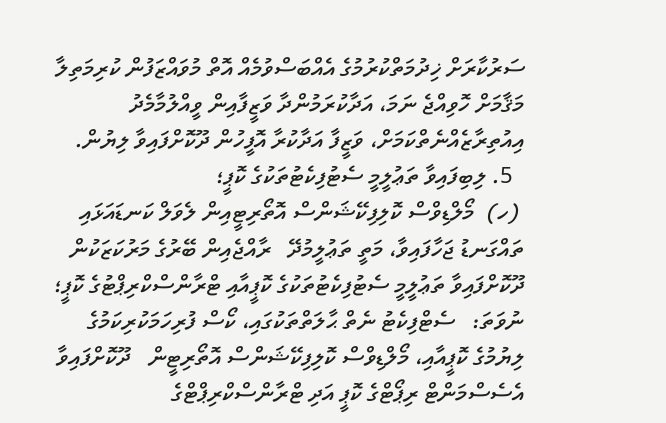ސަރުކާރަށް ޚިދުމަތްކުރުމުގެ އެއްބަސްވުމެއް އޮތް މުވައްޒަފުން ކުރިމަތިލާ މަޤާމަށް ހޮވިއްޖެ ނަމަ، އަދާކުރަމުންދާ ވަޒީފާއިން ވީއްލުމާމެދު އިއުތިރާޒެއްނެތްކަމަށް، ވަޒީފާ އަދާކުރާ އޮފީހުން ދޫކޮށްފައިވާ ލިޔުން.
  5. ލިބިފައިވާ ތަޢުލީމީ ސެޓުފިކެޓުތަކުގެ ކޮޕީ؛
 (ހ)  މޯލްޑިވްސް ކޮލިފިކޭޝަންސް އޮތޯރިޓީއިން ލެވަލް ކަނޑައަޅައި ތައްގަނޑު ޖަހާފައިވާ، މަތީ ތަޢުލީމުދޭ   ރާއްޖެއިން ބޭރުގެ މަރުކަޒަކުން ދޫކޮށްފައިވާ ތަޢުލީމީ ސެޓުފިކެޓުތަކުގެ ކޮޕީއާއި ޓްރާންސްކްރިޕްޓުގެ ކޮޕީ؛ ނުވަތަ:   ސެޓްފިކެޓު ނެތް ޙާލަތްތަކުގައި، ކޯސް ފުރިހަމަކުރިކަމުގެ ލިޔުމުގެ ކޮޕީއާއި، މޯލްޑިވްސް ކޮލިފިކޭޝަންސް އޮތޯރިޓީން   ދޫކޮށްފައިވާ އެސެސްމަންޓް ރިޕޯޓްގެ ކޮޕީ އަދި ޓްރާންސްކްރިޕްޓްގެ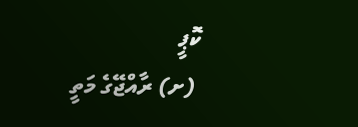ކޮޕީ
 (ށ) ރާއްޖޭގެ މަތީ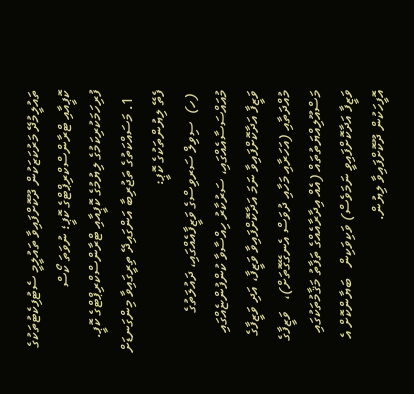ތައުލީމުދޭ މަރުކަޒަކުން ދޫކޮށްފައިވާ ތައުލީމީ ސެޓުފިކެޓުތަކުގެ ކޮޕީއާއި ޓްރާންސްކްރިޕްޓްގެ ކޮޕީ؛ ނުވަތަ ކޯސް ފުރިހަމަކުރިކަމުގެ ލިޔުމުގެ ކޮޕީއާއި ޓްރާންސްކްރިޕްޓްގެ ކޮޕީ.
  1. މަސައްކަތުގެ ތަޖުރިބާ އަންގައިދޭ ތިރީގައިވާ މިންގަނޑަށް ފެތޭ ލިޔުންތަކުގެ ކޮޕީ:
 (ހ)  ސިވިލް ސަރވިސްގެ ވަޒީފާއެއްގައި، ދައުލަތުގެ މުއައްސަސާއެއްގައި، ސަރުކާރު ހިއްސާވާ ކުންފުންޏެއްގައި   ވަޒީފާ އަދާކޮށްފައިވާ ނަމަ އަދާކޮށްފައިވާ ވަޒީފާ، އަދި ވަޒީފާގެ މުއްދަތާއި (އަހަރާއި މަހާއި ދުވަސް އެނގޭގޮތަށް)،   ވަޒީފާގެ މަސްއޫލިއްޔަތުތައް (އެއް އިދާރާއެއްގެ ތަފާތު މަޤާމުތަކުގައި ވަޒީފާ އަދާކޮށްފައިވީ ނަމަވެސް) ވަކިވަކިން   ބަޔާންކޮށް އެ އޮފީހަކުން ދޫކޮށްފައިވާ ލިޔުން.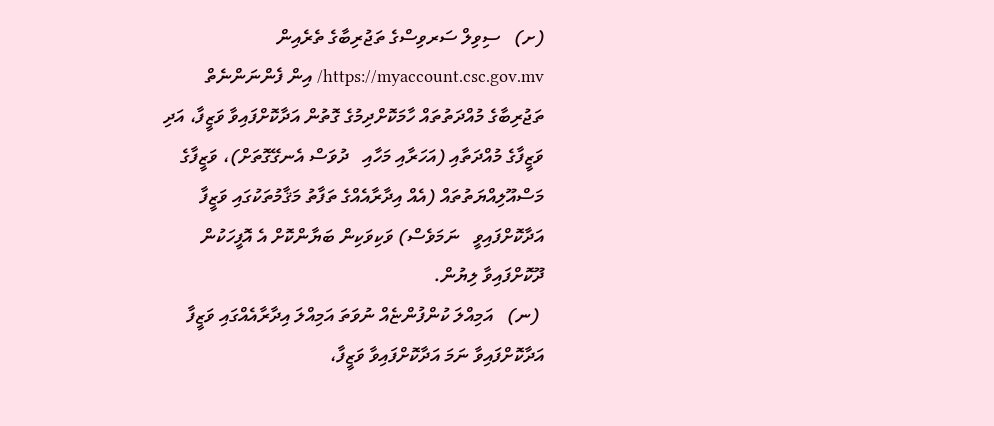(ށ)   ސިވިލް ސަރވިސްގެ ތަޖުރިބާގެ ތެރެއިން https://myaccount.csc.gov.mv/ އިން ފެންނަންނެތް   ތަޖުރިބާގެ މުއްދަތުތައް ހާމަކޮށްދިމުގެ ގޮތުން އަދާކޮށްފައިވާ ވަޒީފާ، އަދި ވަޒީފާގެ މުއްދަތާއި (އަހަރާއި މަހާއި   ދުވަސް އެނގޭގޮތަށް)، ވަޒީފާގެ މަސްއޫލިއްޔަތުތައް (އެއް އިދާރާއެއްގެ ތަފާތު މަޤާމުތަކުގައި ވަޒީފާ އަދާކޮށްފައިވީ   ނަމަވެސް) ވަކިވަކިން ބަޔާންކޮށް އެ އޮފީހަކުން ދޫކޮށްފައިވާ ލިޔުން.
 (ނ)   އަމިއްލަ ކުންފުންޏެއް ނުވަތަ އަމިއްލަ އިދާރާއެއްގައި ވަޒީފާ އަދާކޮށްފައިވާ ނަމަ އަދާކޮށްފައިވާ ވަޒީފާ،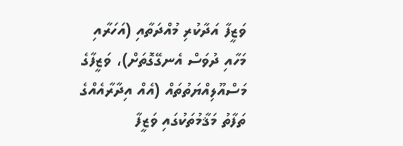ވަޒީފާ އަދާކުރި މުއްދަތާއި (އަހަރާއި މަހާއި ދުވަސް އެނގޭގޮތަށް)، ވަޒީފާގެ މަސްއޫލިއްޔަތުތައް (އެއް އިދާރާއެއްގެ   ތަފާތު މަޤާމުތަކުގައި ވަޒީފާ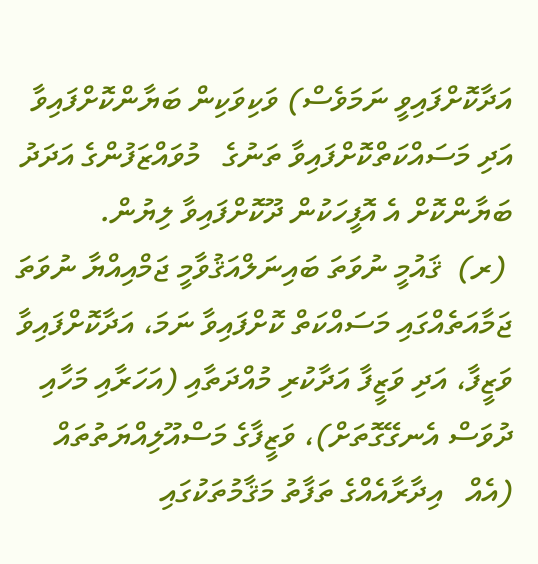އަދާކޮށްފައިވީ ނަމަވެސް) ވަކިވަކިން ބަޔާންކޮށްފައިވާ އަދި މަސައްކަތްކޮށްފައިވާ ތަނުގެ   މުވައްޒަފުންގެ އަދަދު ބަޔާންކޮށް އެ އޮފީހަކުން ދޫކޮށްފައިވާ ލިޔުން.
 (ރ)  ޤައުމީ ނުވަތަ ބައިނަލްއަޤުވާމީ ޖަމްއިއްޔާ ނުވަތަ ޖަމާއަތެއްގައި މަސައްކަތް ކޮށްފައިވާ ނަމަ، އަދާކޮށްފައިވާ   ވަޒީފާ، އަދި ވަޒީފާ އަދާކުރި މުއްދަތާއި (އަހަރާއި މަހާއި ދުވަސް އެނގޭގޮތަށް)، ވަޒީފާގެ މަސްއޫލިއްޔަތުތައް (އެއް   އިދާރާއެއްގެ ތަފާތު މަޤާމުތަކުގައި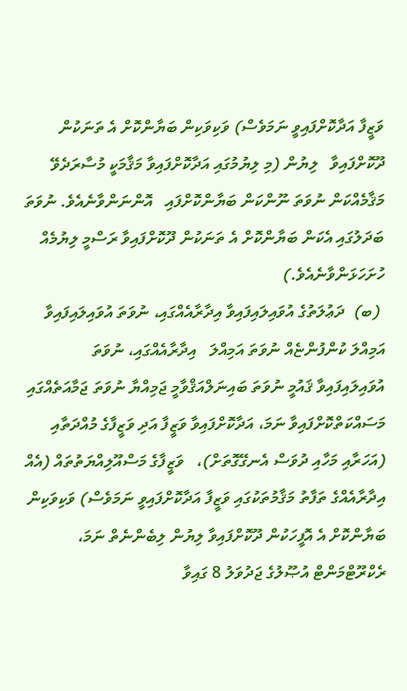ވަޒީފާ އަދާކޮށްފައިވީ ނަމަވެސް) ވަކިވަކިން ބަޔާންކޮށް އެ ތަނަކުން ދޫކޮށްފައިވާ   ލިޔުން (މި ލިޔުމުގައި އަދާކޮށްފައިވާ މަޤާމަކީ މުސާރަދެވޭ މަޤާމެއްކަން ނުވަތަ ނޫންކަން ބަޔާންކޮށްފައި   އޮންނަންވާނެއެވެ. ނުވަތަ ބަދަލުގައި އެކަން ބަޔާންކޮށް އެ ތަނަކުން ދޫކޮށްފައިވާ ރަސްމީ ލިޔުމެއް ހުށަހަޅަންވާނެއެވެ.)
 (ބ)  ދަޢުލަތުގެ އުވައިލައިފައިވާ އިދާރާއެއްގައި، ނުވަތަ އުވައިލައިފައިވާ އަމިއްލަ ކުންފުންޏެއް ނުވަތަ އަމިއްލަ   އިދާރާއެއްގައި، ނުވަތަ އުވައިލައިފައިވާ ޤައުމީ ނުވަތަ ބައިނަލްއަޤްވާމީ ޖަމިއްޔާ ނުވަތަ ޖަމާއަތެއްގައި   މަސައްކަތްކޮށްފައިވާ ނަމަ، އަދާކޮށްފައިވާ ވަޒީފާ އަދި ވަޒީފާގެ މުއްދަތާއި (އަހަރާއި މަހާއި ދުވަސް އެނގޭގޮތަށް)،   ވަޒީފާގެ މަސްއޫލިއްޔަތުތައް (އެއް އިދާރާއެއްގެ ތަފާތު މަޤާމުތަކުގައި ވަޒީފާ އަދާކޮށްފައިވީ ނަމަވެސް) ވަކިވަކިން   ބަޔާންކޮށް އެ އޮފީހަކުން ދޫކޮށްފައިވާ ލިޔުން ލިބެންނެތް ނަމަ، ރެކްރޫޓްމަންޓް އުޞޫލުގެ ޖަދުވަލު 8 ގައިވާ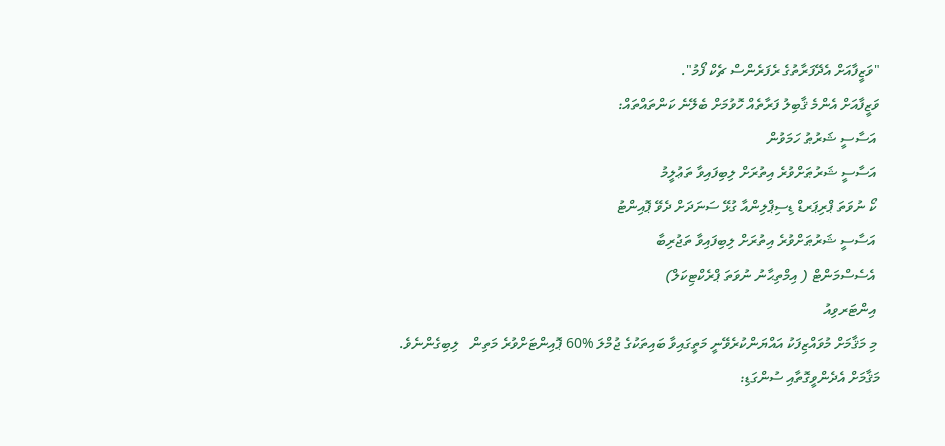"ވަޒީފާއަށް އެދޭފަރާތުގެ ރެފަރެންސް ޗެކް ފޯމު".
ވަޒީފާއަށް އެންމެ ޤާބިލު ފަރާތެއް ހޮވުމަށް ބެލޭނެ ކަންތައްތައް:
 އަސާސީ ޝަރުޠު ހަމަވުން
 އަސާސީ ޝަރުޠަށްވުރެ އިތުރަށް ލިބިފައިވާ ތަޢުލީމު
 ކޯ ނުވަތަ ޕްރިޕަރޑް ޑިސިޕްލިންއާ ގުޅޭ ސަނަދަށް ދެވޭ ޕޮއިންޓު
 އަސާސީ ޝަރުޠަށްވުރެ އިތުރަށް ލިބިފައިވާ ތަޖުރިބާ
 އެސެސްމަންޓް ( އިމްތިޙާނު ނުވަތަ ޕްރެކްޓިކަލް)
 އިންޓަރވިއު
 މި މަޤާމަށް މުވައްޒިފަކު އައްޔަންކުރެވޭނީ މަތީގައިވާ ބައިތަކުގެ ޖުމްލަ %60 ޕޮއިންޓަށްވުރެ މަތިން   ލިބިގެންނެވެ.
މަޤާމަށް އެދެންވީގޮތާއި ސުންގަޑި: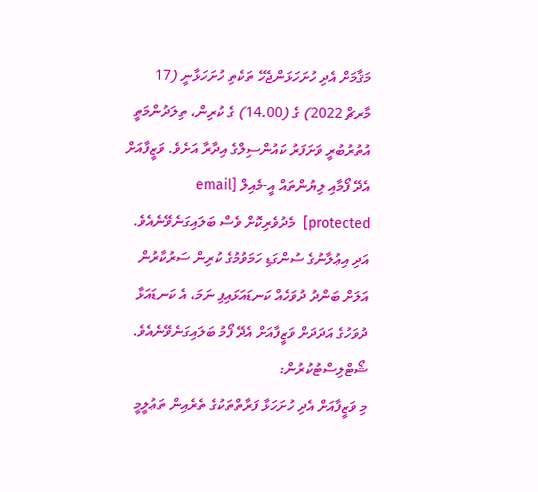މަޤާމަށް އެދި ހުށަހަޅަންޖެހޭ ތަކެތި ހުށަހަޅާނީ (17 މާރޗް 2022) ގެ (14.00) ގެ ކުރިން، ތިލަދުންމަތީ އުތުރުބުރީ ވަށަފަރު ކައުންސިލްގެ އިދާރާ އަށެވެ. ވަޒީފާއަށް އެދޭ ފޯމާއި ލިޔުންތައް އީ-މެއިލް [email protected]  މެދުވެރިކޮށް ވެސް ބަލައިގަނެވޭނެއެވެ.
އަދި އިޢުލާނުގެ ސުންގަޑި ހަމަވުމުގެ ކުރިން ސަރުކާރުން އަލަށް ބަންދު ދުވަހެއް ކަނޑައަޅައިފި ނަމަ، އެ ކަނޑައަޅާ ދުވަހުގެ އަދަދަށް ވަޒީފާއަށް އެދޭ ފޯމު ބަލައިގަނެވޭނެއެވެ.
ޝޯޓްލިސްޓުކުރުން:
މި ވަޒީފާއަށް އެދި ހުށަހަޅާ ފަރާތްތަކުގެ ތެރެއިން ތަޢުލީމީ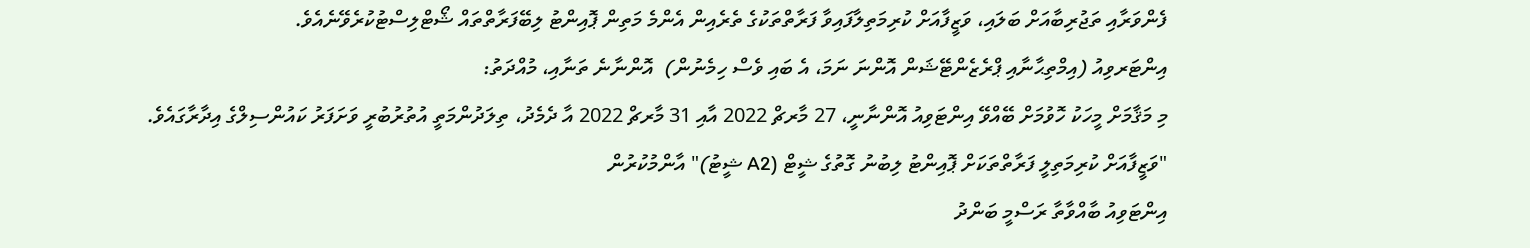ފެންވަރާއި ތަޖުރިބާއަށް ބަލައި، ވަޒީފާއަށް ކުރިމަތިލާފައިވާ ފަރާތްތަކުގެ ތެރެއިން އެންމެ މަތިން ޕޮއިންޓު ލިބޭފަރާތްތައް ޝޯޓްލިސްޓުކުރެވޭނެއެވެ.
އިންޓަރވިއު (އިމްތިޙާނާއި ޕްރެޒެންޓޭޝަން އޮންނަ ނަމަ، އެ ބައި ވެސް ހިމެނުން)  އޮންނާނެ ތަނާއި، މުއްދަތު:
މި މަޤާމަށް މީހަކު ހޮވުމަށް ބޭއްވޭ އިންޓަވިއު އޮންނާނީ، 27 މާރޗް 2022 އާއި 31 މާރޗް 2022 އާ ދެމެދު، ތިލަދުންމަތީ އުތުރުބުރީ ވަށަފަރު ކައުންސިލްގެ އިދާރާގައެވެ.
"ވަޒީފާއަށް ކުރިމަތިލީ ފަރާތްތަކަށް ޕޮއިންޓު ލިބުނު ގޮތުގެ ޝީޓް (A2 ޝީޓު)" އާންމުކުރުން
އިންޓަވިއު ބާއްވާތާ ރަސްމީ ބަންދު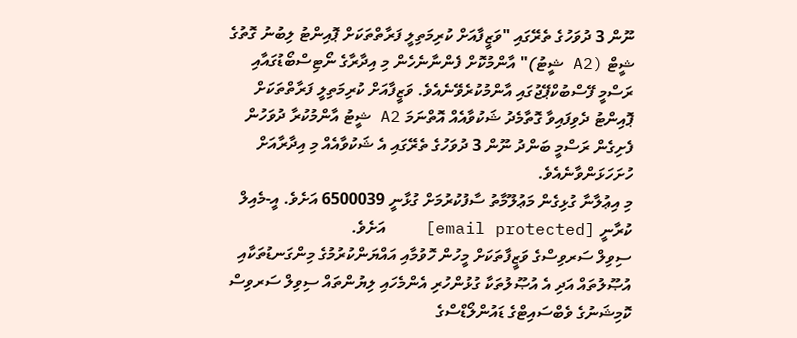ނޫން 3 ދުވަހުގެ ތެރޭގައި "ވަޒީފާއަށް ކުރިމަތިލީ ފަރާތްތަކަށް ޕޮއިންޓު ލިބުނު ގޮތުގެ ޝީޓް (A2 ޝީޓު)" އާންމުކޮށް ފެންނާނެހެން މި އިދާރާގެ ނޯޓިސްބޯޑުގައާއި ރަސްމީ ފޭސްބުކްޕޭޖުގައި އާންމުކުރެވޭނެއެވެ. ވަޒީފާއަށް ކުރިމަތިލީ ފަރާތްތަކަށް ޕޮއިންޓު ދެވިފައިވާ ގޮތާމެދު ޝަކުވާއެއް އޮތްނަމަ A2 ޝީޓު އާންމުކުރާ ދުވަހުން ފެށިގެން ރަސްމީ ބަންދު ނޫން 3 ދުވަހުގެ ތެރޭގައި އެ ޝަކުވާއެއް މި އިދާރާއަށް ހުށަހަޅަންވާނެއެވެ.
މި އިޢުލާނާ ގުޅިގެން މަޢުލޫމާތު ސާފުކުރުމަށް ގުޅާނީ 6500039 އަށެވެ. އީ-މެއިލް ކުރާނީ [email protected]    އަށެވެ.
ސިވިލް ސަރވިސްގެ ވަޒީފާތަކަށް މީހުން ހޮވުމާއި އައްޔަންކުރުމުގެ މިންގަނޑުތަކާއި އުޞޫލުތައް އަދި އެ އުޞޫލުތަކާ ގުޅުންހުރި އެންމެހައި ލިޔުންތައް ސިވިލް ސަރވިސް ކޮމިޝަނުގެ ވެބްސައިޓްގެ ޑައުންލޯޑްސްގެ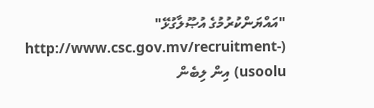"އައްޔަންކުރުމުގެ އުޞޫލާގުޅޭ" (http://www.csc.gov.mv/recruitment-usoolu) އިން ލިބެން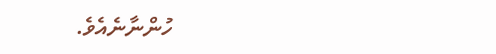ހުންނާނެއެވެ.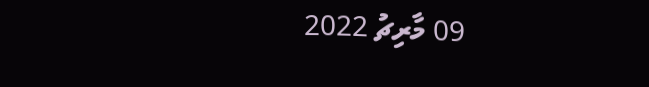09 މާރިޗު 2022